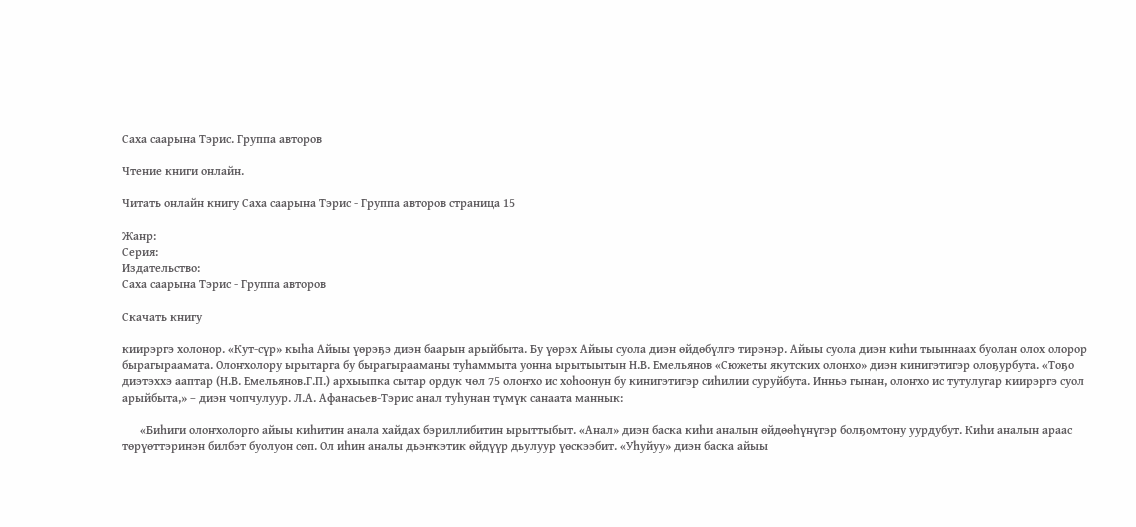Саха саарына Тэрис. Группа авторов

Чтение книги онлайн.

Читать онлайн книгу Саха саарына Тэрис - Группа авторов страница 15

Жанр:
Серия:
Издательство:
Саха саарына Тэрис - Группа авторов

Скачать книгу

киирэргэ холонор. «Кут-сүр» кыһа Айыы үөрэҕэ диэн баарын арыйбыта. Бу үөрэх Айыы суола диэн өйдөбүлгэ тирэнэр. Айыы суола диэн киһи тыыннаах буолан олох олорор бырагыраамата. Олоҥхолору ырытарга бу бырагырааманы туһаммыта уонна ырытыытын Н.В. Емельянов «Сюжеты якутских олонхо» диэн кинигэтигэр олоҕурбута. «Тоҕо диэтэххэ ааптар (Н.В. Емельянов.Г.П.) архыыпка сытар ордук чөл 75 олоҥхо ис хоһоонун бу кинигэтигэр сиһилии суруйбута. Инньэ гынан, олоҥхо ис тутулугар киирэргэ суол арыйбыта,» – диэн чопчулуур. Л.А. Афанасьев-Тэрис анал туһунан түмүк санаата маннык:

      «Биһиги олоҥхолорго айыы киһитин анала хайдах бэриллибитин ырыттыбыт. «Анал» диэн баска киһи аналын өйдөөһүнүгэр болҕомтону уурдубут. Киһи аналын араас төрүөттэринэн билбэт буолуон сөп. Ол иһин аналы дьэҥкэтик өйдүүр дьулуур үөскээбит. «Уһуйуу» диэн баска айыы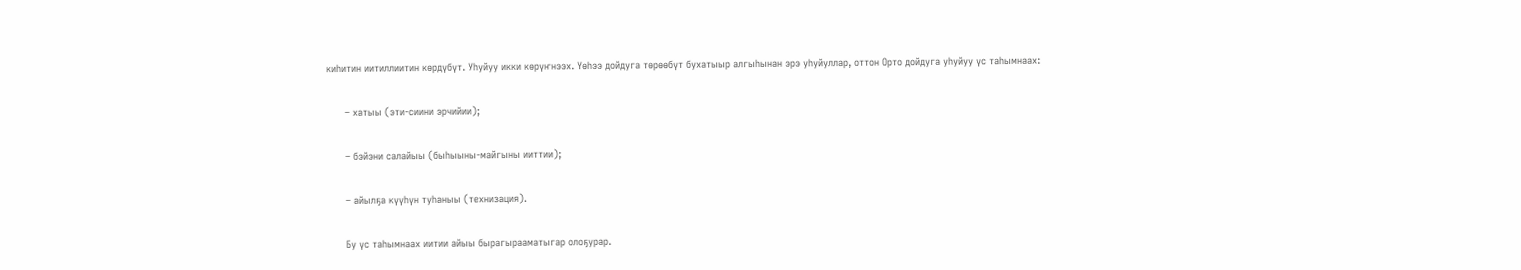киһитин иитиллиитин көрдүбүт. Уһуйуу икки көрүҥнээх. Үөһээ дойдуга төрөөбүт бухатыыр алгыһынан эрэ уһуйуллар, оттон Орто дойдуга уһуйуу үс таһымнаах:

      – хатыы (эти-сиини эрчийии);

      – бэйэни салайыы (быһыыны-майгыны ииттии);

      – айылҕа күүһүн туһаныы (технизация).

      Бу үс таһымнаах иитии айыы бырагырааматыгар олоҕурар.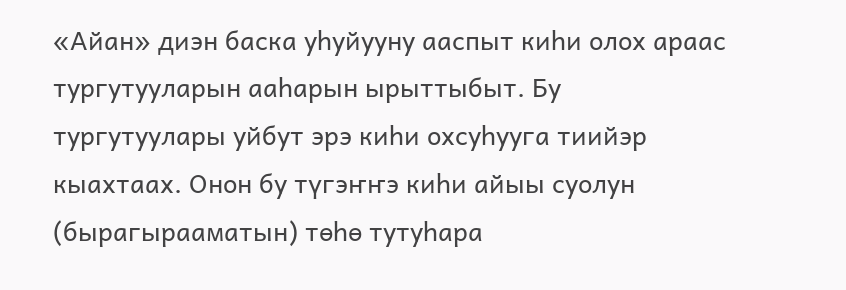«Айан» диэн баска уһуйууну ааспыт киһи олох араас тургутууларын ааһарын ырыттыбыт. Бу тургутуулары уйбут эрэ киһи охсуһууга тиийэр кыахтаах. Онон бу түгэҥҥэ киһи айыы суолун (бырагырааматын) төһө тутуһара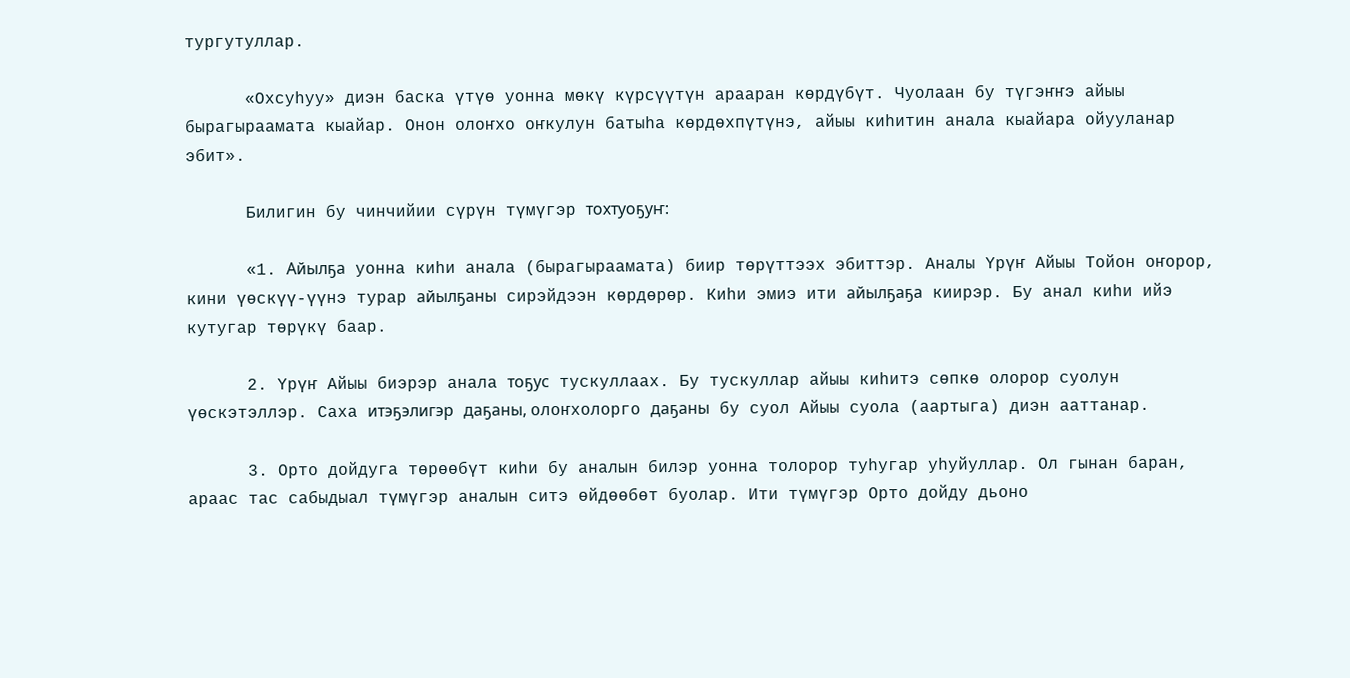тургутуллар.

      «Охсуһуу» диэн баска үтүө уонна мөкү күрсүүтүн арааран көрдүбүт. Чуолаан бу түгэҥҥэ айыы бырагыраамата кыайар. Онон олоҥхо оҥкулун батыһа көрдөхпүтүнэ, айыы киһитин анала кыайара ойууланар эбит».

      Билигин бу чинчийии сүрүн түмүгэр тохтуоҕуҥ:

      «1. Айылҕа уонна киһи анала (бырагыраамата) биир төрүттээх эбиттэр. Аналы Үрүҥ Айыы Тойон оҥорор, кини үөскүү-үүнэ турар айылҕаны сирэйдээн көрдөрөр. Киһи эмиэ ити айылҕаҕа киирэр. Бу анал киһи ийэ кутугар төрүкү баар.

      2. Үрүҥ Айыы биэрэр анала тоҕус тускуллаах. Бу тускуллар айыы киһитэ сөпкө олорор суолун үөскэтэллэр. Саха итэҕэлигэр даҕаны, олоҥхолорго даҕаны бу суол Айыы суола (аартыга) диэн ааттанар.

      3. Орто дойдуга төрөөбүт киһи бу аналын билэр уонна толорор туһугар уһуйуллар. Ол гынан баран, араас тас сабыдыал түмүгэр аналын ситэ өйдөөбөт буолар. Ити түмүгэр Орто дойду дьоно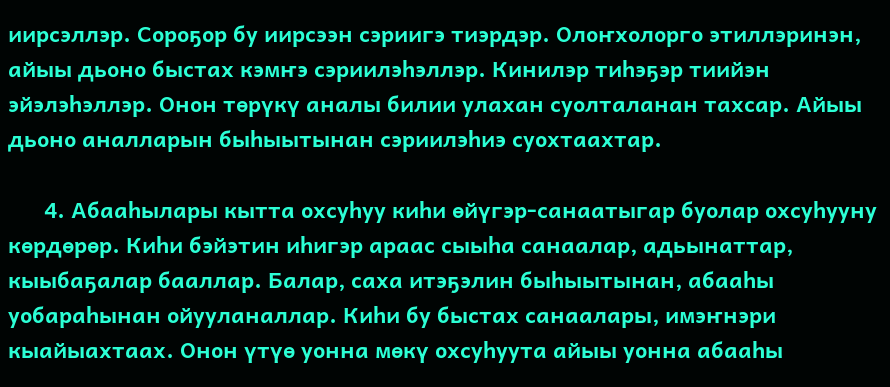иирсэллэр. Сороҕор бу иирсээн сэриигэ тиэрдэр. Олоҥхолорго этиллэринэн, айыы дьоно быстах кэмҥэ сэриилэһэллэр. Кинилэр тиһэҕэр тиийэн эйэлэһэллэр. Онон төрүкү аналы билии улахан суолталанан тахсар. Айыы дьоно аналларын быһыытынан сэриилэһиэ суохтаахтар.

      4. Абааһылары кытта охсуһуу киһи өйүгэр-санаатыгар буолар охсуһууну көрдөрөр. Киһи бэйэтин иһигэр араас сыыһа санаалар, адьынаттар, кыыбаҕалар бааллар. Балар, саха итэҕэлин быһыытынан, абааһы уобараһынан ойууланаллар. Киһи бу быстах санаалары, имэҥнэри кыайыахтаах. Онон үтүө уонна мөкү охсуһуута айыы уонна абааһы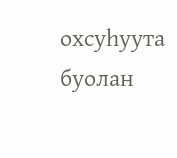охсуһуута буолан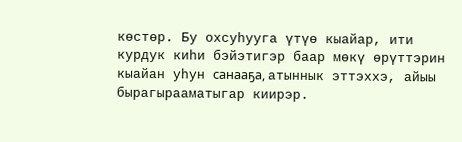көстөр. Бу охсуһууга үтүө кыайар, ити курдук киһи бэйэтигэр баар мөкү өрүттэрин кыайан уһун санааҕа, атыннык эттэххэ, айыы бырагырааматыгар киирэр.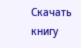Скачать книгу